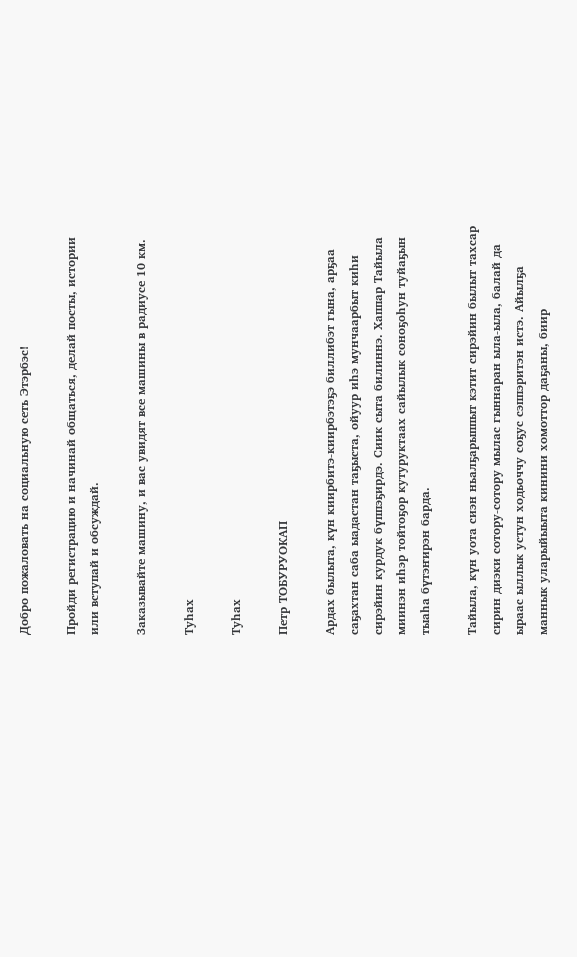Добро пожаловать на социальную сеть Этэрбэс!

Пройди регистрацию и начинай общаться, делай посты, истории или вступай и обсуждай.

Заказывайте машину, и вас увидят все машины в радиусе 10 км.

Туһах

Туһах

Петр ТОБУРУОКАП

Ардах былыта, күн киирбитэ-киирбэтэҕэ биллибэт гына, арҕаа саҕахтан саба ыадастан таҕыста, ойуур иһэ мунчаарбыт киһи сирэйин курдук бүппэҕирдэ. Сиик сыта билиннэ. Хаппар Тайыла миинэн иһэр тойтоҕор кутуруктаах сайылык соноҕоһун туйаҕын тыаһа бүтэҥирэн барда.

Тайыла, күн уота сиэн ньалҕарыппыт кэтит сирэйин былыт тахсар сирин диэки сотору-сотору мылас гыннаран ыла-ыла, балай да ыраас ыллык устун ходьоччу соҕус сэппэритэн истэ. Айылҕа маннык уларыйыыта кинини хомоттор даҕаны, биир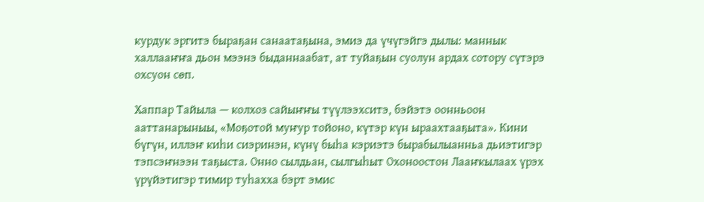курдук эргитэ быраҕан санаатаҕына, эмиэ да үчүгэйгэ дылы: маннык халлааҥҥа дьон мээнэ быданнаабат, ат туйаҕын суолун ардах сотору сүтэрэ охсуон сөп.

Хаппар Тайыла — колхоз сайыҥҥы түүлээхситэ, бэйэтэ оонньоон ааттанарыныы, «Моҕотой муҥур тойоно, күтэр күн ыраахтааҕыта». Кини бүгүн, иллэҥ киһи сиэринэн, күнү быһа кэриэтэ бырабылыанньа дьиэтигэр тэпсэҥнээн таҕыста. Онно сылдьан, сылгыһыт Охоноостон Лааҥкылаах үрэх үрүйэтигэр тимир туһахха бэрт эмис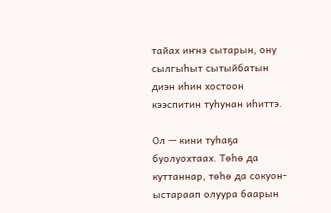тайах иҥнэ сытарын, ону сылгыһыт сытыйбатын диэн иһин хостоон кээспитин туһунан иһиттэ.

Ол — кини туһаҕа буолуохтаах. Tөhө да куттаннар, төһө да сокуон-ыстараап олуура баарын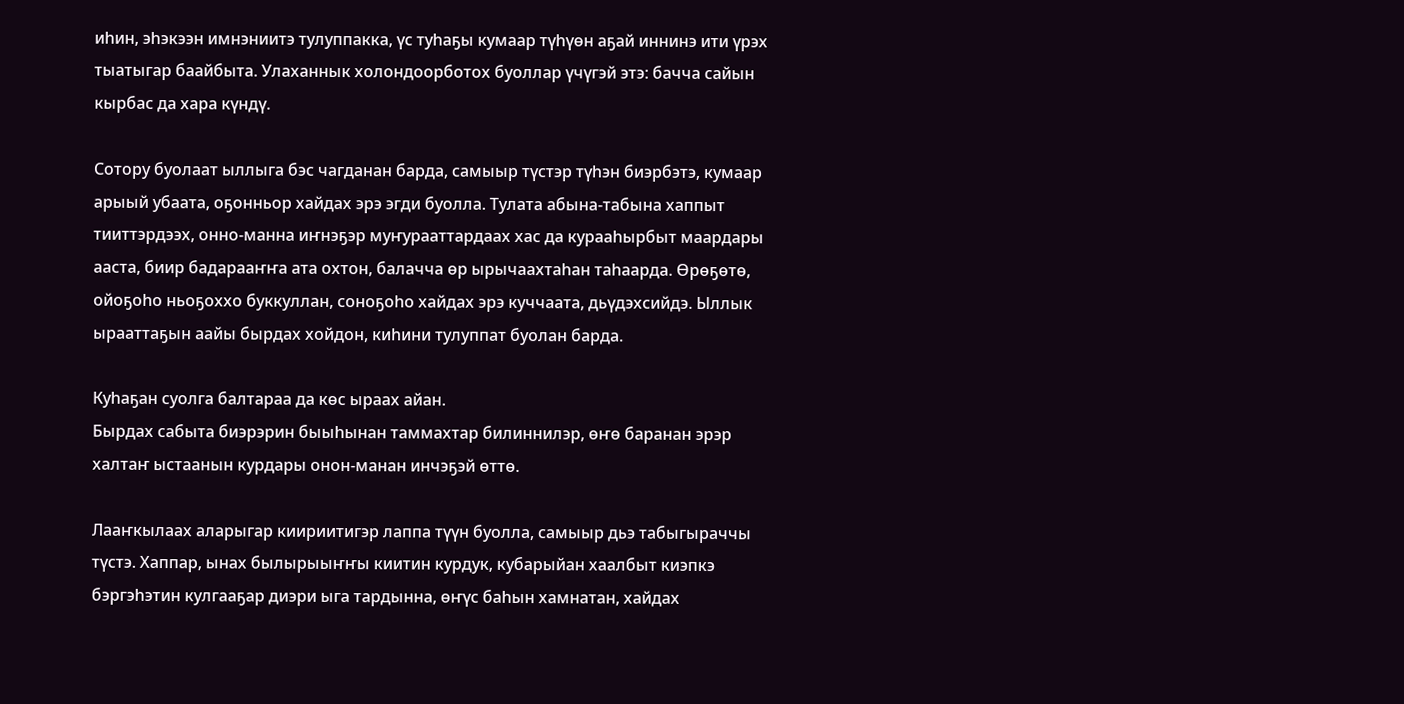иһин, эhэкээн имнэниитэ тулуппакка, үс туһаҕы кумаар түһүөн аҕай иннинэ ити үрэх тыатыгар баайбыта. Улаханнык холондоорботох буоллар үчүгэй этэ: бачча сайын кырбас да хара күндү.

Сотору буолаат ыллыга бэс чагданан барда, самыыр түстэр түһэн биэрбэтэ, кумаар арыый убаата, оҕонньор хайдах эрэ эгди буолла. Тулата абына-табына хаппыт тииттэрдээх, онно-манна иҥнэҕэр муҥурааттардаах хас да курааһырбыт маардары ааста, биир бадарааҥҥа ата охтон, балачча өр ырычаахтаһан таһаарда. Өрөҕөтө, ойоҕоһо ньоҕоххо буккуллан, соноҕоһо хайдах эрэ куччаата, дьүдэхсийдэ. Ыллык ырааттаҕын аайы бырдах хойдон, киһини тулуппат буолан барда.

Куһаҕан суолга балтараа да көс ыраах айан.
Бырдах сабыта биэрэрин быыһынан таммахтар билиннилэр, өҥө баранан эрэр халтаҥ ыстаанын курдары онон-манан инчэҕэй өттө.

Лааҥкылаах аларыгар киириитигэр лаппа түүн буолла, самыыр дьэ табыгыраччы түстэ. Хаппар, ынах былырыыҥҥы киитин курдук, кубарыйан хаалбыт киэпкэ бэргэһэтин кулгааҕар диэри ыга тардынна, өҥүс баһын хамнатан, хайдах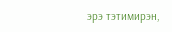эрэ тэтимирэн,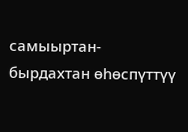самыыртан-бырдахтан өһөспүттүү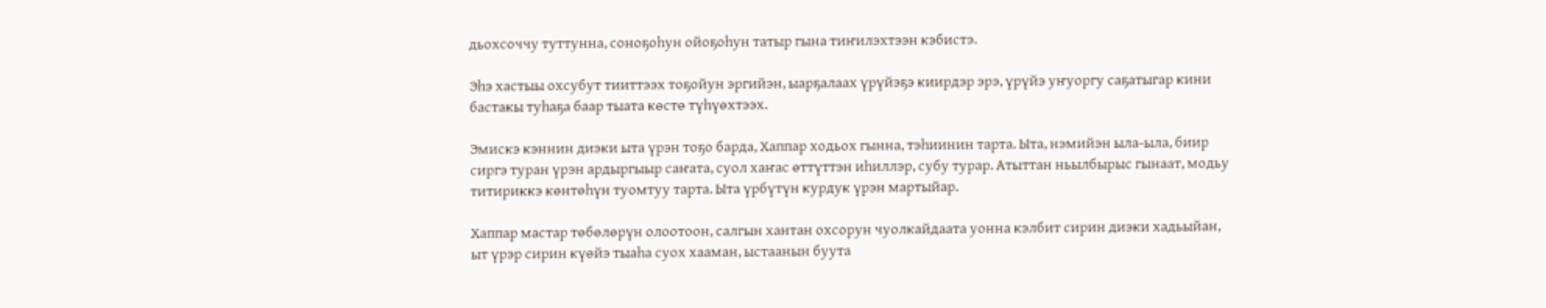дьохсоччу туттунна, соноҕоһун ойоҕоһун татыр гына тиҥилэхтээн кэбистэ.

Эһэ хастыы охсубут тииттээх тоҕойун эргийэн, ыарҕалаах үрүйэҕэ киирдэр эрэ, үрүйэ уҥуоргу саҕатыгар кини бастакы туһаҕа баар тыата көстө түhүөхтээх.

Эмискэ кэннин диэки ыта үрэн тоҕо барда, Хаппар ходьох гынна, тэһиинин тарта. Ыта, нэмийэн ыла-ыла, биир сиргэ туран үрэн ардыргыыр саҥата, суол хаҥас өттүттэн иһиллэр, субу турар. Атыттан ньылбырыс гынаат, модьу титириккэ көнтөһүн туомтуу тарта. Ыта үрбүтүн курдук үрэн мартыйар.

Хаппар мастар төбөлөрүн олоотоон, салгын хантан охсорун чуолкайдаата уонна кэлбит сирин диэки хадьыйан, ыт үрэр сирин күөйэ тыаһа суох хааман, ыстаанын буута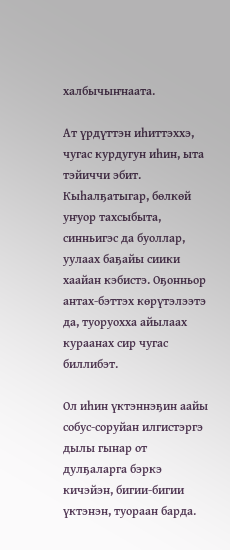халбычыҥнаата.

Ат үрдүттэн иһиттэххэ, чугас курдугун иһин, ыта тэйиччи эбит. Кыһалҕатыгар, бөлкөй уҥуор тахсыбыта, синньигэс да буоллар, уулаах баҕайы сиики хаайан кэбистэ. Оҕонньор антах-бэттэх көрүтэлээтэ да, туоруохха айылаах кураанах сир чугас биллибэт.

Ол иһин үктэннэҕин аайы собус-соруйан илгистэргэ дылы гынар от дулҕаларга бэркэ кичэйэн, бигии-бигии үктэнэн, туораан барда.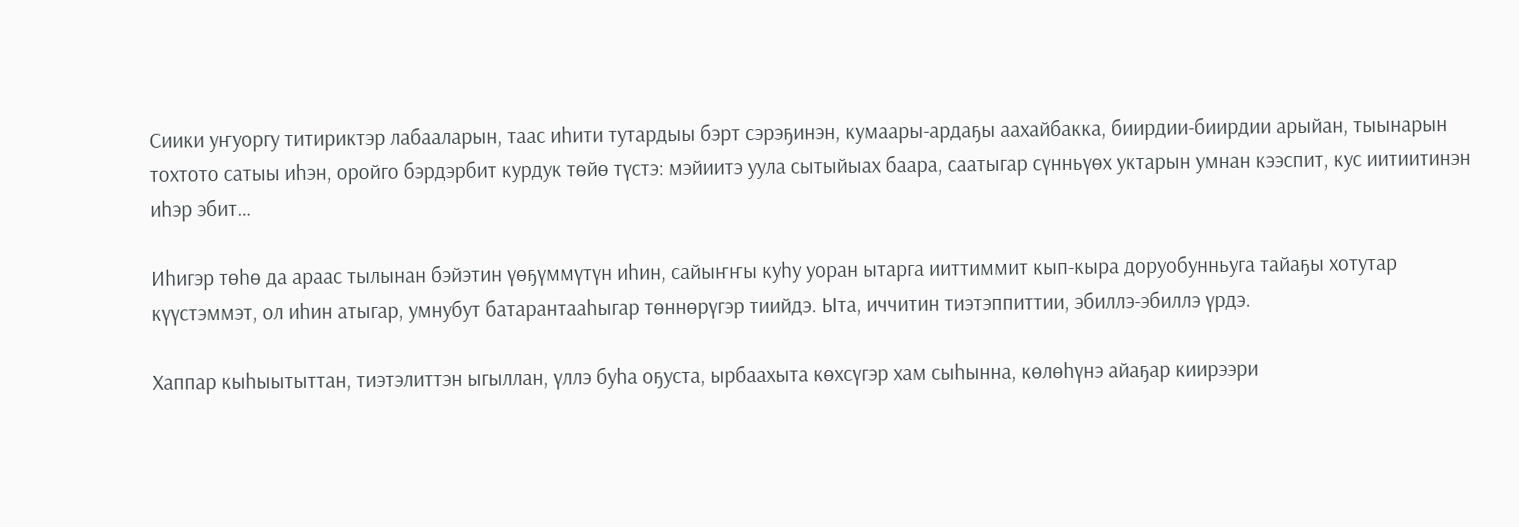Сиики уҥуоргу титириктэр лабааларын, таас иһити тутардыы бэрт сэрэҕинэн, кумаары-ардаҕы аахайбакка, биирдии-биирдии арыйан, тыынарын тохтото сатыы иһэн, оройго бэрдэрбит курдук төйө түстэ: мэйиитэ уула сытыйыах баара, саатыгар сүнньүөх уктарын умнан кээспит, кус иитиитинэн иһэр эбит…

Иһигэр төһө да араас тылынан бэйэтин үөҕүммүтүн иһин, сайыҥҥы куһу уоран ытарга ииттиммит кып-кыра доруобунньуга тайаҕы хотутар күүстэммэт, ол иһин атыгар, умнубут батарантааһыгар төннөрүгэр тиийдэ. Ыта, иччитин тиэтэппиттии, эбиллэ-эбиллэ үрдэ.

Хаппар кыһыытыттан, тиэтэлиттэн ыгыллан, үллэ буһа оҕуста, ырбаахыта көхсүгэр хам сыһынна, көлөһүнэ айаҕар киирээри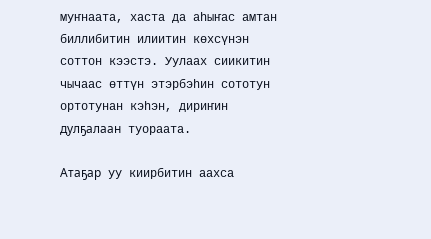муҥнаата, хаста да аһыҥас амтан биллибитин илиитин көхсүнэн соттон кээстэ. Уулаах сиикитин чычаас өттүн этэрбэһин сототун ортотунан кэһэн, дириҥин дулҕалаан туораата.

Атаҕар уу киирбитин аахса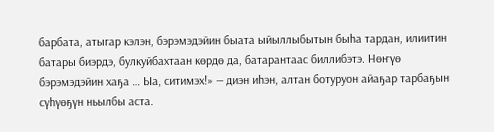барбата, атыгар кэлэн, бэрэмэдэйин быата ыйыллыбытын быһа тардан, илиитин батары биэрдэ, булкуйбахтаан көрдө да, батарантаас биллибэтэ. Нөҥүө бэрэмэдэйин хаҕа … Ыа, ситимэх!» — диэн иһэн, алтан ботуруон айаҕар тарбаҕын сүһүөҕүн ньылбы аста.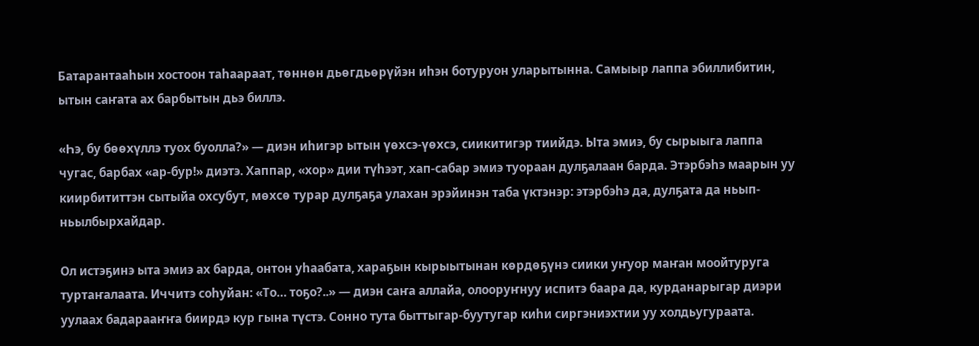Батарантааһын хостоон таһаараат, төннөн дьөгдьөрүйэн иһэн ботуруон уларытынна. Самыыр лаппа эбиллибитин, ытын саҥата ах барбытын дьэ биллэ.

«Һэ, бу бөөхүллэ туох буолла?» — диэн иһигэр ытын үөхсэ-үөхсэ, сиикитигэр тиийдэ. Ыта эмиэ, бу сырыыга лаппа чугас, барбах «ар-бур!» диэтэ. Хаппар, «хор» дии түһээт, хап-сабар эмиэ туораан дулҕалаан барда. Этэрбэһэ маарын уу киирбититтэн сытыйа охсубут, мөхсө турар дулҕаҕа улахан эрэйинэн таба үктэнэр: этэрбэһэ да, дулҕата да ньып-ньылбырхайдар.

Ол истэҕинэ ыта эмиэ ах барда, онтон уһаабата, хараҕын кырыытынан көрдөҕүнэ сиики уҥуор маҥан моойтуруга туртаҥалаата. Иччитэ соһуйан: «То… тоҕо?..» — диэн саҥа аллайа, олооруҥнуу испитэ баара да, курданарыгар диэри уулаах бадарааҥҥа биирдэ кур гына түстэ. Сонно тута быттыгар-буутугар киһи сиргэниэхтии уу холдьугураата.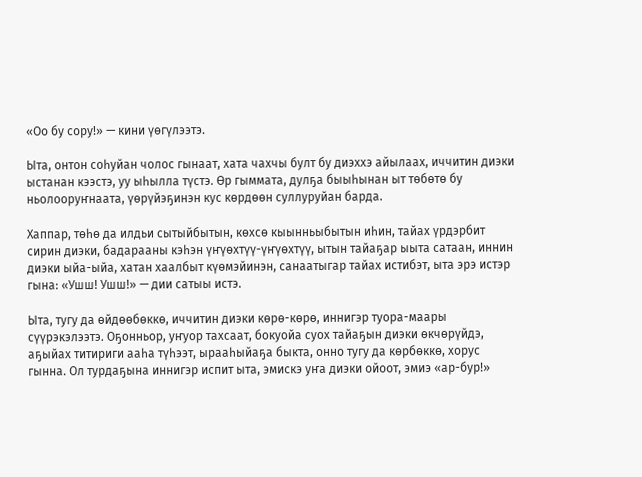«Оо бу сору!» — кини үөгүлээтэ.

Ыта, онтон соһуйан чолос гынаат, хата чахчы булт бу диэххэ айылаах, иччитин диэки ыстанан кээстэ, уу ыһылла түстэ. Өр гыммата, дулҕа быыһынан ыт төбөтө бу ньолооруҥнаата, үөрүйэҕинэн кус көрдөөн суллуруйан барда.

Хаппар, төһө да илдьи сытыйбытын, көхсө кыынньыбытын иһин, тайах үрдэрбит сирин диэки, бадарааны кэһэн үҥүөхтүү-үҥүөхтүү, ытын тайаҕар ыыта сатаан, иннин диэки ыйа-ыйа, хатан хаалбыт күөмэйинэн, санаатыгар тайах истибэт, ыта эрэ истэр гына: «Ушш! Ушш!» — дии сатыы истэ.

Ыта, тугу да өйдөөбөккө, иччитин диэки көрө-көрө, иннигэр туора-маары сүүрэкэлээтэ. Оҕонньор, уҥуор тахсаат, бокуойа суох тайаҕын диэки өкчөрүйдэ, аҕыйах титириги ааһа түһээт, ырааһыйаҕа быкта, онно тугу да көрбөккө, хорус гынна. Ол турдаҕына иннигэр испит ыта, эмискэ уҥа диэки ойоот, эмиэ «ар-бур!»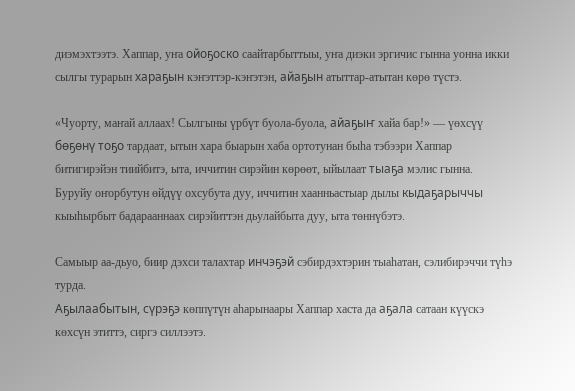диэмэхтээтэ. Хаппар, уҥа ойоҕоско саайтарбыттыы, уҥа диэки эргичис гынна уонна икки сылгы турарын хараҕын кэҥэттэр-кэҥэтэн, айаҕын атыттар-атытан көрө түстэ.

«Чуорту, маҥай аллаах! Сылгыны үрбүт буола-буола, айаҕыҥ хайа бар!» — үөхсүү бөҕөнү тоҕо тардаат, ытын хара быарын хаба ортотунан быһа тэбээри Хаппар битигирэйэн тиийбитэ, ыта, иччитин сирэйин көрөөт, ыйылаат тыаҕа мэлис гынна. Буруйу оҥорбутун өйдүү охсубута дуу, иччитин хаанньастыар дылы кыдаҕарыччы кыыһырбыт бадарааннаах сирэйиттэн дьулайбыта дуу, ыта төннүбэтэ.

Самыыр аа-дьуо, биир дэхси талахтар инчэҕэй сэбирдэхтэрин тыаһатан, сэлибирэччи түһэ турда.
Аҕылаабытын, сүрэҕэ көппүтүн аһарынаары Хаппар хаста да аҕала сатаан күүскэ көхсүн этиттэ, сиргэ силлээтэ.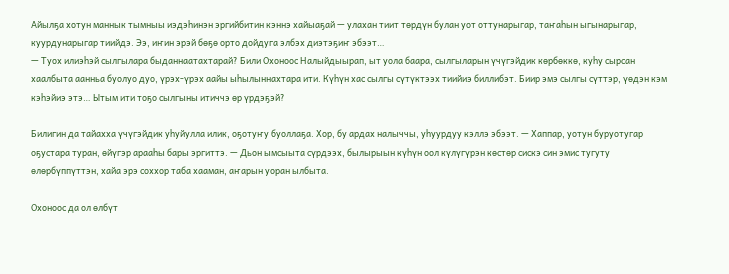Айылҕа хотун маннык тымныы иэдэһинэн эргийбитин кэннэ хайыаҕай — улахан тиит төрдүн булан уот оттунарыгар, таҥаһын ыгынарыгар, куурдунарыгар тиийдэ. Ээ, иҥин эрэй бөҕө орто дойдуга элбэх диэтэҕиҥ эбээт…
— Туох илиэһэй сылгылара быданнаатахтарай? Били Охоноос Налыйдыырап, ыт уола баара, сылгыларын үчүгэйдик көрбөккө, куһу сырсан хаалбыта аанньа буолуо дуо, үрэх-үрэх аайы ыһылыннахтара ити. Күһүн хас сылгы сүтүктээх тиийиэ биллибэт. Биир эмэ сылгы сүттэр, үөдэн кэм кэһэйиэ этэ… Ытым ити тоҕо сылгыны итиччэ өр үрдэҕэй?

Билигин да тайахха үчүгэйдик уһуйулла илик, оҕотуҥу буоллаҕа. Хор, бу ардах налыччы, уһуурдуу кэллэ эбээт. — Хаппар, уотун буруотугар оҕустара туран, өйүгэр арааһы бары эргиттэ. — Дьон ымсыыта сүрдээх, былырыын күһүн оол күлүгүрэн көстөр сискэ син эмис тугуту өлөрбүппүттэн, хайа эрэ соххор таба хааман, аҥарын уоран ылбыта.

Охоноос да ол өлбүт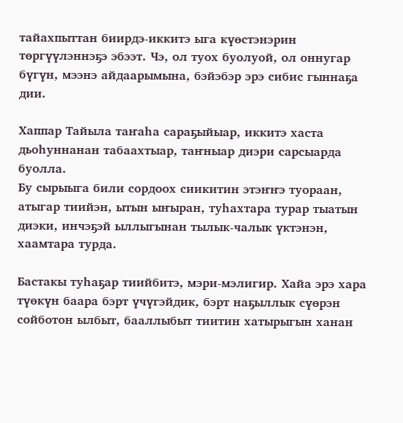тайахпыттан биирдэ-иккитэ ыга күөстэнэрин төргүүлэннэҕэ эбээт. Чэ, ол туох буолуой, ол оннугар бүгүн, мээнэ айдаарымына, бэйэбэр эрэ сибис гыннаҕа дии.

Хаппар Тайыла таҥаһа сараҕыйыар, иккитэ хаста дьоһуннанан табаахтыар, таҥныар диэри сарсыарда буолла.
Бу сырыыга били сордоох сиикитин этэҥҥэ туораан, атыгар тиийэн, ытын ыҥыран, туһахтара турар тыатын диэки, инчэҕэй ыллыгынан тылык-чалык үктэнэн, хаамтара турда.

Бастакы туһаҕар тиийбитэ, мэри-мэлигир. Хайа эрэ хара түөкүн баара бэрт үчүгэйдик, бэрт наҕыллык сүөрэн сойботон ылбыт, бааллыбыт тиитин хатырыгын ханан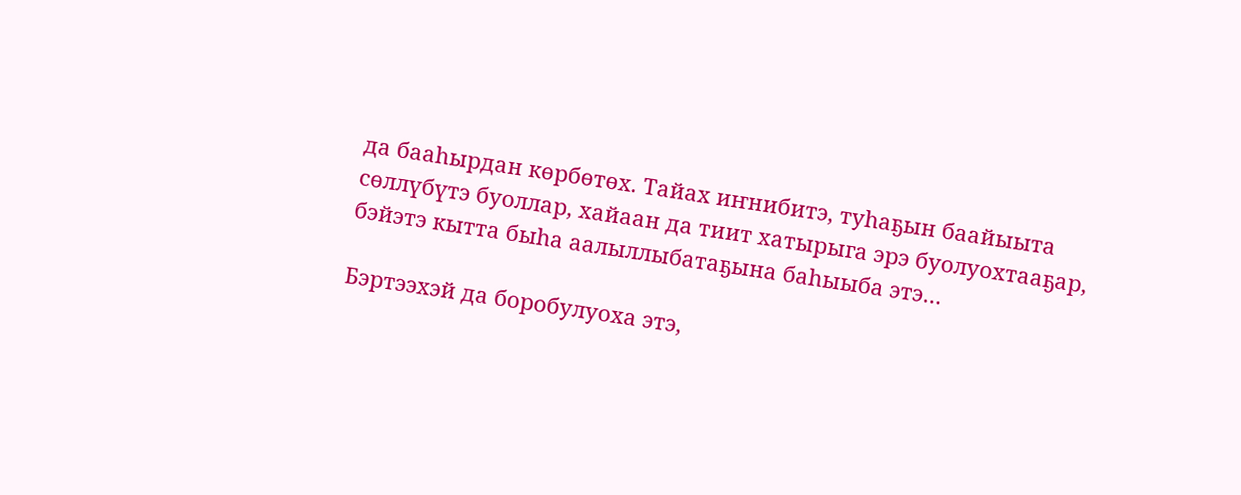да бааһырдан көрбөтөх. Тайах иҥнибитэ, туһаҕын баайыыта сөллүбүтэ буоллар, хайаан да тиит хатырыга эрэ буолуохтааҕар, бэйэтэ кытта быһа аалыллыбатаҕына баһыыба этэ…

Бэртээхэй да боробулуоха этэ,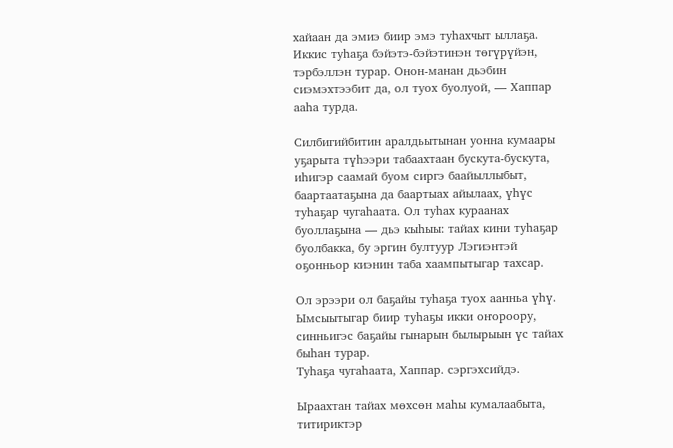хайаан да эмиэ биир эмэ туһахчыт ыллаҕа.
Иккис туһаҕа бэйэтэ-бэйэтинэн төгүрүйэн, тэрбэллэн турар. Онон-манан дьэбин сиэмэхтээбит да, ол туох буолуой, — Хаппар ааhа турда.

Силбигийбитин аралдьытынан уонна кумаары уҕарыта түһээри табаахтаан бускута-бускута, иһигэр саамай буом сиргэ баайыллыбыт, баартаатаҕына да баартыах айылаах, үһүс туһаҕар чугаһаата. Ол туһах кураанах буоллаҕына — дьэ кыһыы: тайах кини туһаҕар буолбакка, бу эргин бултуур Лэгиэнтэй оҕонньор киэнин таба хаампытыгар тахсар.

Ол эрээри ол баҕайы туһаҕа туох аанньа үһү. Ымсыытыгар биир туһаҕы икки оҥороору, синньигэс баҕайы гынарын былырыын үс тайах быһан турар.
Туһаҕа чугаһаата, Хаппар. сэргэхсийдэ.

Ыраахтан тайах мөхсөн маһы кумалаабыта, титириктэр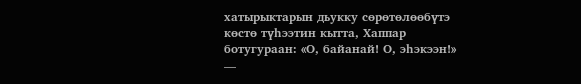хатырыктарын дьукку сөрөтөлөөбүтэ көстө түһээтин кытта, Хаппар ботугураан: «О, байанай! О, эһэкээн!» —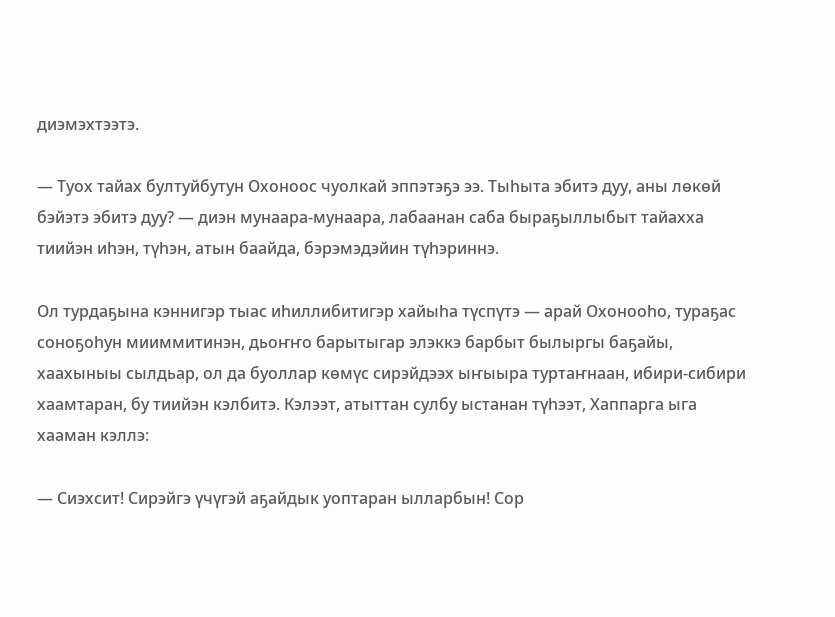диэмэхтээтэ.

— Туох тайах бултуйбутун Охоноос чуолкай эппэтэҕэ ээ. Тыһыта эбитэ дуу, аны лөкөй бэйэтэ эбитэ дуу? — диэн мунаара-мунаара, лабаанан саба быраҕыллыбыт тайахха тиийэн иһэн, түһэн, атын баайда, бэрэмэдэйин түһэриннэ.

Ол турдаҕына кэннигэр тыас иһиллибитигэр хайыһа түспүтэ — арай Охонооһо, тураҕас соноҕоһун мииммитинэн, дьоҥҥо барытыгар элэккэ барбыт былыргы баҕайы, хаахыныы сылдьар, ол да буоллар көмүс сирэйдээх ыҥыыра туртаҥнаан, ибири-сибири хаамтаран, бу тиийэн кэлбитэ. Кэлээт, атыттан сулбу ыстанан түһээт, Хаппарга ыга хааман кэллэ:

— Сиэхсит! Сирэйгэ үчүгэй аҕайдык уоптаран ылларбын! Сор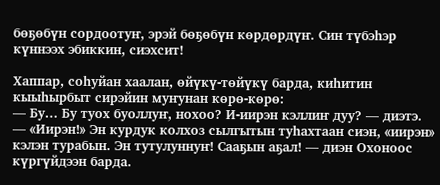бөҕөбүн сордоотуҥ, эрэй бөҕөбүн көрдөрдүҥ. Син түбэһэр күннээх эбиккин, сиэхсит!

Хаппар, соһуйан хаалан, өйүкү-төйүкү барда, киһитин кыыһырбыт сирэйин муҥунан көрө-көрө:
— Бу… Бу туох буоллуҥ, нохоо? И-иирэн кэллиҥ дуу? — диэтэ.
— «Иирэн!» Эн курдук колхоз сылгытын туһахтаан сиэн, «иирэн» кэлэн турабын. Эн тутулуннуҥ! Сааҕын аҕал! — диэн Охоноос күргүйдээн барда.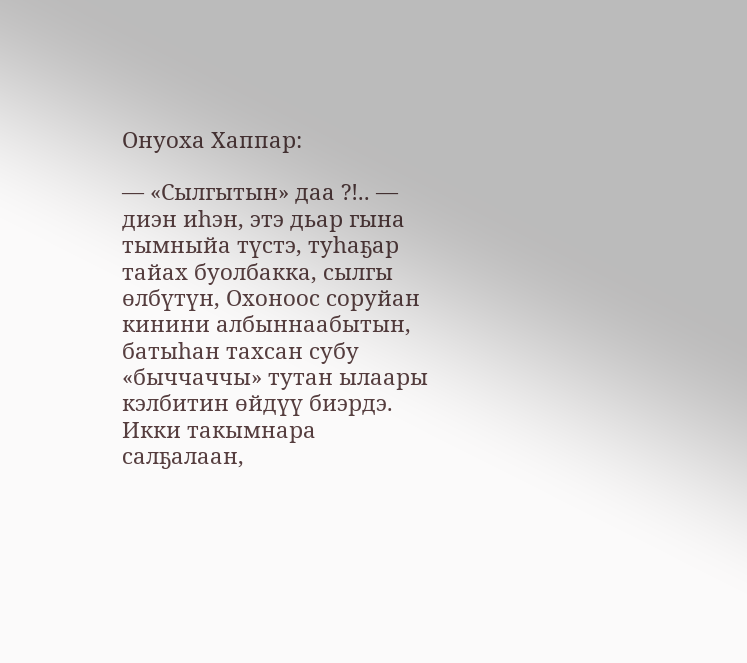Онуоха Хаппар:

— «Сылгытын» даа ?!.. — диэн иһэн, этэ дьар гына тымныйа түстэ, туһаҕар тайах буолбакка, сылгы өлбүтүн, Охоноос соруйан кинини албыннаабытын, батыһан тахсан субу «быччаччы» тутан ылаары кэлбитин өйдүү биэрдэ. Икки такымнара салҕалаан,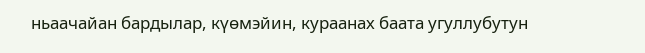ньаачайан бардылар, күөмэйин, кураанах баата угуллубутун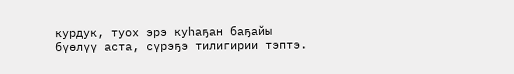курдук, туох эрэ куһаҕан баҕайы бүөлүү аста, сүрэҕэ тилигирии тэптэ.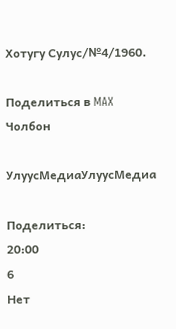Хотугу Сулус/№4/1960.

Поделиться в MAX Чолбон

УлуусМедиаУлуусМедиа

Поделиться:
20:00
6
Нет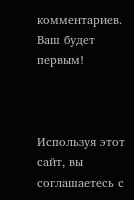комментариев. Ваш будет первым!



Используя этот сайт, вы соглашаетесь с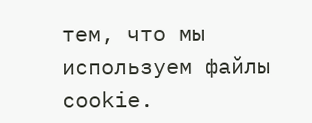тем, что мы используем файлы cookie.